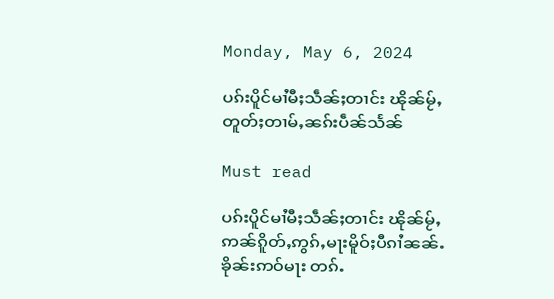Monday, May 6, 2024

ပၵ်းပိူင်မၢႆမီႈသဵၼ်ႈတၢင်း ၽိုၼ်မႂ်ႇတူတ်ႈတၢမ်ႇၼၵ်းပဵၼ်သႅၼ်

Must read

ပၵ်းပိူင်မၢႆမီႈသဵၼ်ႈတၢင်း ၽိုၼ်မႂ်ႇ ဢၼ်ၵိူတ်ႇဢွၵ်ႇမႃးမိူဝ်ႈပီၵၢႆၼၼ်ႉ ၶိုၼ်းဢဝ်မႃး တၵ်ႉ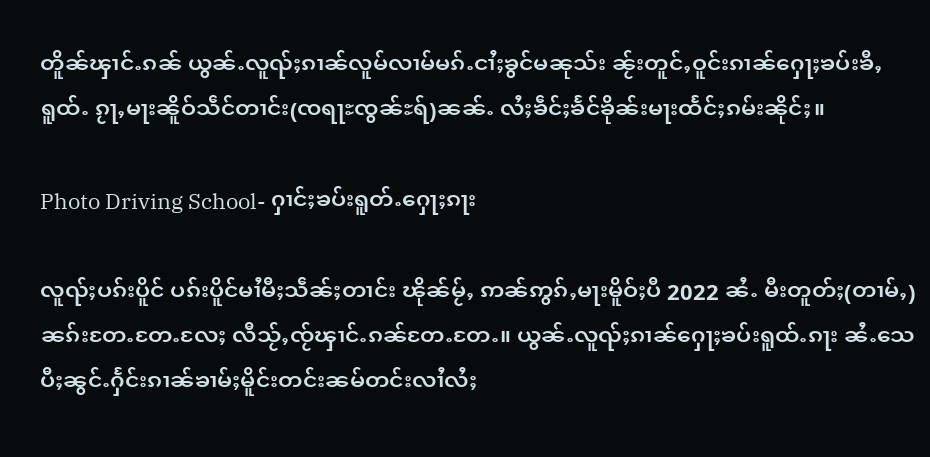တိူၼ်ၾၢင်ႉၵၼ် ယွၼ်ႉလူၺ်ႈၵၢၼ်လူမ်လၢမ်မၵ်ႉငၢႆႈၶွင်မၼုသ်း ၼႂ်းတူင်ႇဝူင်းၵၢၼ်ႁေႃႈၶပ်းၶီႇရူထ်ႉ ၵႂႃႇမႃးၼိူဝ်သဵင်တၢင်း(ၸရႃႊၸွၼ်ႊရ်)ၼၼ်ႉ လႆႈၶဵင်ႈၶႅင်ၶိုၼ်းမႃးထႅင်ႈၵမ်းၼိုင်ႈ။

Photo Driving School- ႁၢင်ႈၶပ်းရူတ်ႉႁေႃႈၵႃး

လူၺ်ႈပၵ်းပိူင် ပၵ်းပိူင်မၢႆမီႈသဵၼ်ႈတၢင်း ၽိုၼ်မႂ်ႇ ဢၼ်ဢွၵ်ႇမႃးမိူဝ်ႈပီ 2022 ၼႆႉ မီးတူတ်ႈ(တၢမ်ႇ) ၼၵ်းတႄႉတႄႉလႄႈ လီသႂ်ႇၸႂ်ၾၢင်ႉၵၼ်တႄႉတႄႉ။ ယွၼ်ႉလူၺ်ႈၵၢၼ်ႁေႃႈၶပ်းရူထ်ႉၵႃး ၼႆႉသေ ပီႈၼွင်ႉႁႅင်းၵၢၼ်ၶၢမ်ႈမိူင်းတင်းၼမ်တင်းလၢႆလႆႈ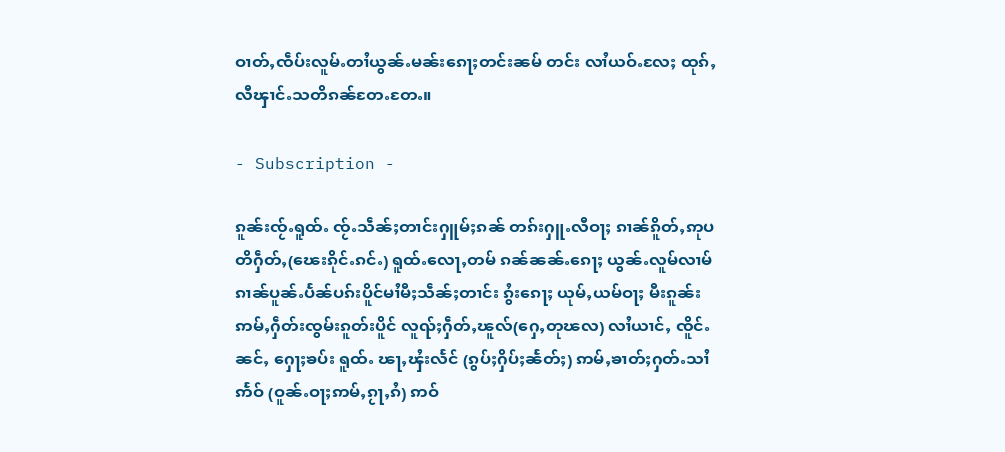ဝၢတ်ႇၸဵပ်းလူမ်ႉတၢႆယွၼ်ႉမၼ်းၵေႃႈတင်းၼမ် တင်း လၢႆယဝ်ႉလႄႈ ထုၵ်ႇလီၾၢင်ႉသတိၵၼ်တႄႉတႄႉ။

- Subscription -

ၵူၼ်းၸႂ်ႉရူထ်ႉ ၸႂ်ႉသဵၼ်ႈတၢင်းႁူမ်ႈၵၼ် တၵ်းႁူႉလီဝႃႈ ၵၢၼ်ၵိူတ်ႇဢုပတိႁဵတ်ႇ(ၽေးၵိုင်ႉၵင်ႉ) ရူထ်ႉလေႃႇတမ် ၵၼ်ၼၼ်ႉၵေႃႈ ယွၼ်ႉလူမ်လၢမ်ၵၢၼ်ပူၼ်ႉပႅၼ်ပၵ်းပိူင်မၢႆမီႈသဵၼ်ႈတၢင်း ၵွႆးၵေႃႈ ယုမ်ႇယမ်ဝႃႈ မီးၵူၼ်းဢမ်ႇႁဵတ်းၸွမ်းၵူတ်းပိူင် လူၺ်ႈႁဵတ်ႇၽူလ်(ႁေႇတုၽလ) လၢႆယၢင်ႇ ၸိူင်ႉၼင်ႇ ႁေႃႈၶပ်း ရူထ်ႉ ၽႃႇၾႆးလႅင် (ၵွပ်ႈႁိပ်ႈၼႅတ်ႈ) ဢမ်ႇၶၢတ်ႈႁတ်ႉသၢႆဢႅဝ် (ဝူၼ်ႉဝႃႈဢမ်ႇၵႂႃႇၵႆ) ဢဝ်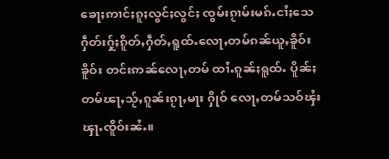ၶေႃႈဢၢင်ႈၵူႈလွင်ႈလွင်ႈ ၸွမ်းၵႂၢမ်းမၵ်ႉငၢႆႈသေ ႁဵတ်းႁႂ်ႈၵိူတ်ႇႁဵတ်ႇရူထ်ႉလေႃႇတမ်ၵၼ်ယူႇၶိူဝ်းၶိူဝ်း တင်းဢၼ်လေႃႇတမ် ထၢႆႉၵူၼ်ႈရူထ်ႉ ပိူၼ်ႈ တမ်ၽႃႇသႂ်ႇၵူၼ်းၵႂႃႇမႃး ႁိုဝ် လေႃႇတမ်သဝ်ၾႆးၾႃႉၸိူဝ်းၼႆႉ။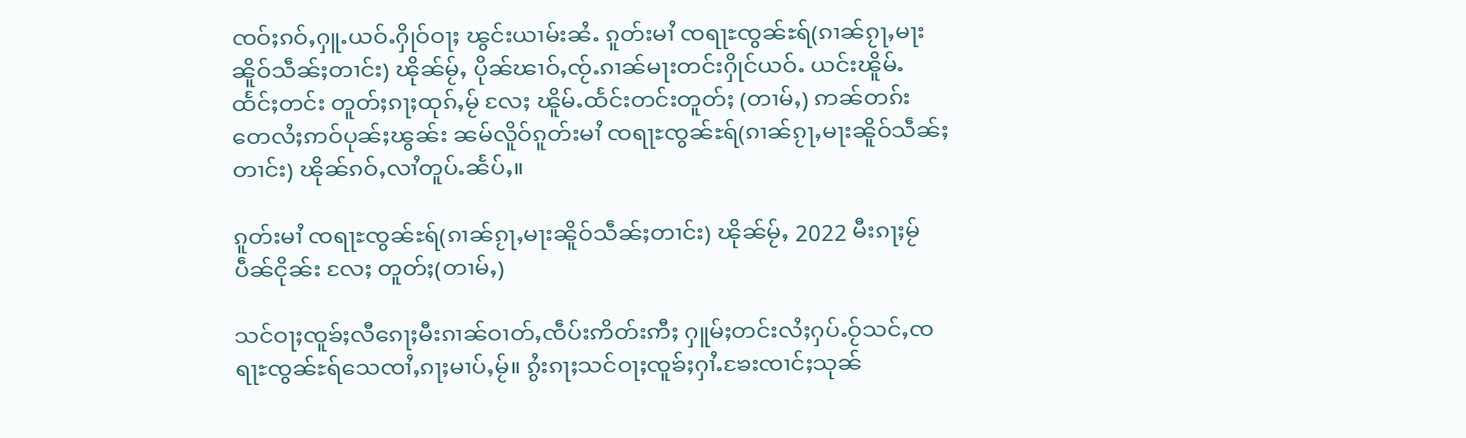ၸဝ်ႈၵဝ်ႇႁူႉယဝ်ႉႁိုဝ်ဝႃႈ ၽွင်းယၢမ်းၼႆႉ ၵူတ်းမၢႆ ၸရႃႊၸွၼ်ႊရ်(ၵၢၼ်ၵႂႃႇမႃးၼိူဝ်သဵၼ်ႈတၢင်း) ၽိုၼ်မႂ်ႇ ပိုၼ်ၽၢဝ်ႇၸႂ်ႉၵၢၼ်မႃးတင်းႁိုင်ယဝ်ႉ ယင်းၽိူမ်ႉထႅင်ႈတင်း တူတ်ႈၵႃႈထုၵ်ႇမႂ် လႄႈ ၽိူမ်ႉထႅင်းတင်းတူတ်ႈ (တၢမ်ႇ) ဢၼ်တၵ်းတေလႆႈဢဝ်ပုၼ်ႈၽွၼ်း ၼမ်လိူဝ်ၵူတ်းမၢႆ ၸရႃႊၸွၼ်ႊရ်(ၵၢၼ်ၵႂႃႇမႃးၼိူဝ်သဵၼ်ႈတၢင်း) ၽိုၼ်ၵဝ်ႇလၢႆတူပ်ႉၼႅပ်ႇ။

ၵူတ်းမၢႆ ၸရႃႊၸွၼ်ႊရ်(ၵၢၼ်ၵႂႃႇမႃးၼိူဝ်သဵၼ်ႈတၢင်း) ၽိုၼ်မႂ်ႇ 2022 မီးၵႃႈမႂ် ပဵၼ်ငိုၼ်း လႄႈ တူတ်ႈ(တၢမ်ႇ)

သင်ဝႃႈၸူၶ်ႈလီၵေႃႈမီးၵၢၼ်ဝၢတ်ႇၸဵပ်းဢိတ်းဢီႈ ႁူမ်ႈတင်းလႆႈႁပ်ႉဝႂ်သင်ႇၸရႃႊၸွၼ်ႊရ်သေၸၢႆႇၵႃႈမၢပ်ႇမႂ်။ ၵွႆးၵႃႈသင်ဝႃႈၸူၶ်ႈႁၢႆႉၶႄးၸၢင်ႈသုၼ်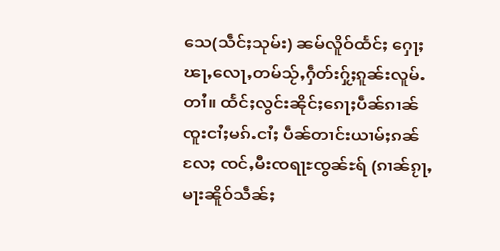သေ(သဵင်ႈသုမ်း) ၼမ်လိူဝ်ထႅင်ႈ ႁေႃႈၽႃႇလေႃႇတမ်သႂ်ႇႁဵတ်းႁႂ်ႈၵူၼ်းလူမ်ႉ တၢႆ။ ထႅင်ႈလွင်းၼိုင်ႈၵေႃႈပဵၼ်ၵၢၼ်ၸူးငၢႆႈမၵ်ႉငၢႆႈ ပဵၼ်တၢင်းယၢမ်ႈၵၼ်လႄႈ ၸင်ႇမီးၸရႃႊၸွၼ်ႊရ် (ၵၢၼ်ၵႂႃႇ မႃးၼိူဝ်သဵၼ်ႈ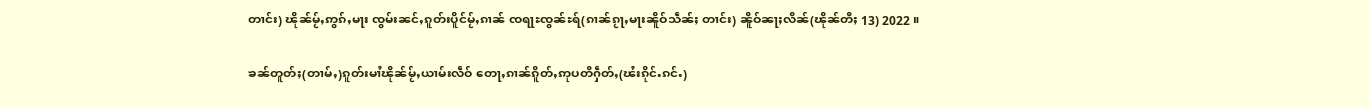တၢင်း) ၽိုၼ်မႂ်ႇဢွၵ်ႇမႃး ၸွမ်းၼင်ႇၵူတ်းပိူင်မႂ်ႇၵၢၼ် ၸရႃႊၸွၼ်ႊရ်(ၵၢၼ်ၵႂႃႇမႃးၼိူဝ်သဵၼ်ႈ တၢင်း) ၼိူဝ်ၼႃႈလိၼ်(ၽိုၼ်တီႈ 13) 2022 ။

ၶၼ်တူတ်ႈ(တၢမ်ႇ)ၵူတ်းမၢႆၽိုၼ်မႂ်ႇယၢမ်းလဵဝ် တေႃႇၵၢၼ်ၵိူတ်ႇဢုပတိႁဵတ်ႇ(ၽႆးၵိုင်ႉၵင်ႉ)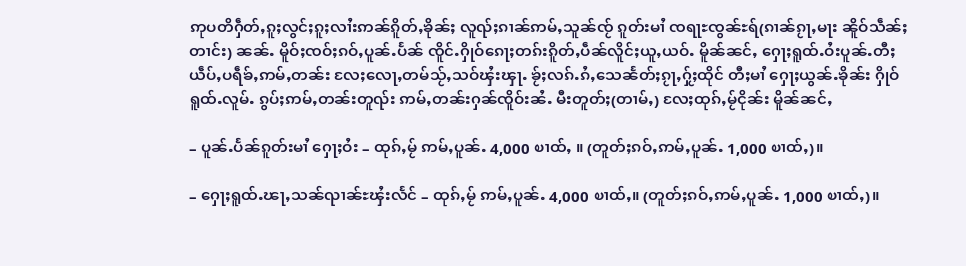ဢုပတိႁဵတ်ႇၵူႈလွင်ႈၵူႈလၢႆးဢၼ်ၵိူတ်ႇၶိုၼ်ႈ လူၺ်ႈၵၢၼ်ဢမ်ႇသူၼ်ၸႂ် ၵူတ်းမၢႆ ၸရႃႊၸွၼ်ႊရ်(ၵၢၼ်ၵႂႃႇမႃး ၼိူဝ်သဵၼ်ႈတၢင်း) ၼၼ်ႉ မိူဝ်ႈၸဝ်ႈၵဝ်ႇပူၼ်ႉပႅၼ် ၸိူင်ႉႁိုဝ်ၵေႃႈတၵ်းၵိူတ်ႇပဵၼ်လိူင်ႈယူႇယဝ်ႉ မိူၼ်ၼင်ႇ ႁေႃႈရူထ်ႉဝႆးပူၼ်ႉတီႈ ယဵပ်ႇပရဵၶ်ႇဢမ်ႇတၼ်း လႄႈလေႃႇတမ်သႂ်ႇသဝ်ၾႆးၾႃႉ ၶႂ်ႈလၵ်ႉၵႆႇသေၼႅတ်ႈၵႂႃႇႁႂ်ႈထိုင် တီႈမၢႆ ႁေႃႈယွၼ်ႉၶိုၼ်း ႁိုဝ် ရူထ်ႉလူမ်ႉ ၵွပ်ႈဢမ်ႇတၼ်းတူၺ်း ဢမ်ႇတၼ်းႁၼ်ၸိူဝ်းၼႆႉ မီးတူတ်ႈ(တၢမ်ႇ) လႄႈထုၵ်ႇမႂ်ငိုၼ်း မိူၼ်ၼင်ႇ

– ပူၼ်ႉပႅၼ်ၵူတ်းမၢႆ ႁေႃႈဝႆး – ထုၵ်ႇမႂ် ဢမ်ႇပူၼ်ႉ 4,000 ၿၢထ်ႇ ။ (တူတ်ႈၵဝ်ႇဢမ်ႇပူၼ်ႉ 1,000 ၿၢထ်ႇ)။

– ႁေႃႈရူထ်ႉၽႃႇသၼ်ၺၢၼ်ႊၾႆးလႅင် – ထုၵ်ႇမႂ် ဢမ်ႇပူၼ်ႉ 4,000 ၿၢထ်ႇ။ (တူတ်ႈၵဝ်ႇဢမ်ႇပူၼ်ႉ 1,000 ၿၢထ်ႇ)။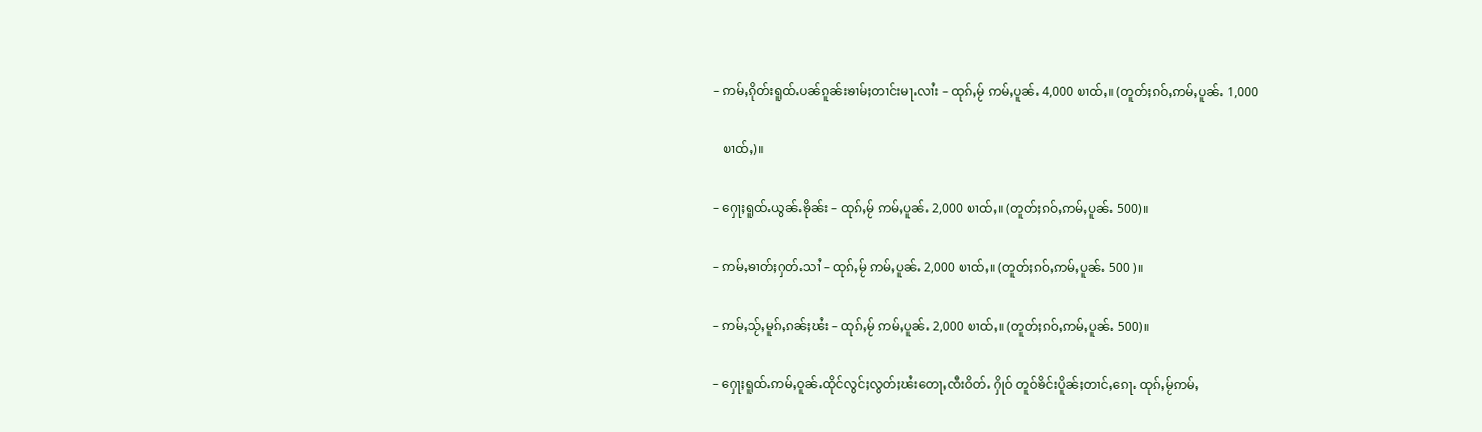– ဢမ်ႇၵိုတ်းရူထ်ႉပၼ်ၵူၼ်းၶၢမ်ႈတၢင်းမႃႉလၢႆး – ထုၵ်ႇမႂ် ဢမ်ႇပူၼ်ႉ 4,000 ၿၢထ်ႇ။ (တူတ်ႈၵဝ်ႇဢမ်ႇပူၼ်ႉ 1,000

   ၿၢထ်ႇ)။

– ႁေႃႈရူထ်ႉယွၼ်ႉၶိုၼ်း – ထုၵ်ႇမႂ် ဢမ်ႇပူၼ်ႉ 2,000 ၿၢထ်ႇ။ (တူတ်ႈၵဝ်ႇဢမ်ႇပူၼ်ႉ 500)။

– ဢမ်ႇၶၢတ်ႈႁတ်ႉသၢႆ – ထုၵ်ႇမႂ် ဢမ်ႇပူၼ်ႉ 2,000 ၿၢထ်ႇ။ (တူတ်ႈၵဝ်ႇဢမ်ႇပူၼ်ႉ 500 )။

– ဢမ်ႇသႂ်ႇမူၵ်ႇၵၼ်ႈၽႆး – ထုၵ်ႇမႂ် ဢမ်ႇပူၼ်ႉ 2,000 ၿၢထ်ႇ။ (တူတ်ႈၵဝ်ႇဢမ်ႇပူၼ်ႉ 500)။

– ႁေႃႈရူထ်ႉဢမ်ႇဝူၼ်ႉထိုင်လွင်ႈလွတ်ႈၽႆးတေႃႇၸီးဝိတ်ႉ ႁိုဝ် တူဝ်ၶိင်းပိူၼ်ႈတၢင်ႇၵေႃႉ ထုၵ်ႇမႂ်ဢမ်ႇ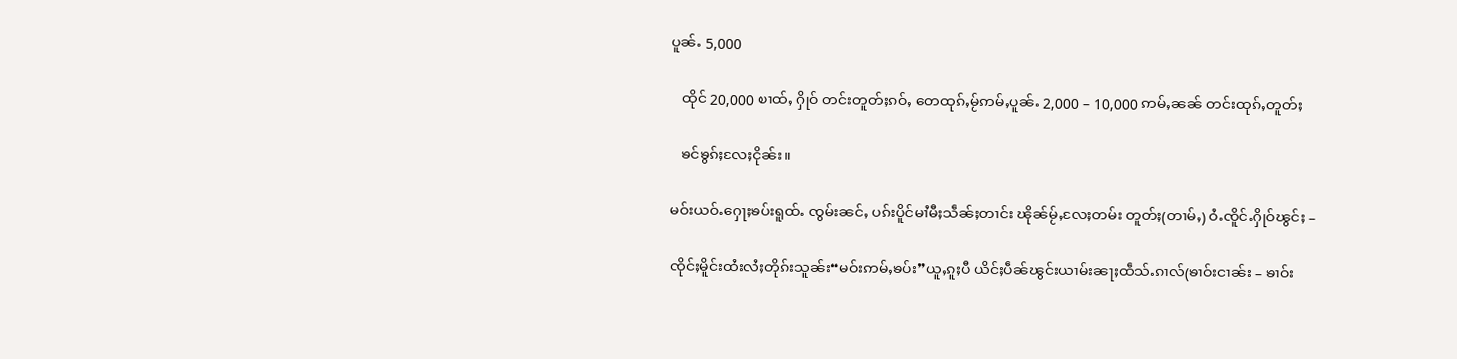ပူၼ်ႉ 5,000

   ထိုင် 20,000 ၿၢထ်ႇ ႁိုဝ် တင်းတူတ်ႈၵဝ်ႇ တေထုၵ်ႇမႂ်ဢမ်ႇပူၼ်ႉ 2,000 – 10,000 ဢမ်ႇၼၼ် တင်းထုၵ်ႇတူတ်ႈ

   ၶင်ၶွၵ်ႈလႄႈငိုၼ်း။

မဝ်းယဝ်ႉႁေႃႈၶပ်းရူထ်ႉ ၸွမ်းၼင်ႇ ပၵ်းပိူင်မၢႆမီႈသဵၼ်ႈတၢင်း ၽိုၼ်မႂ်ႇလႄႈတမ်း တူတ်ႈ(တၢမ်ႇ) ဝႆႉၸိူင်ႉႁိုဝ်ၽွင်ႈ –

ၸိုင်ႈမိူင်းထႆးလႆႈတိုၵ်းသူၼ်း“မဝ်းဢမ်ႇၶပ်း”ယူႇၵူႈပီ ယိင်ႈပဵၼ်ၽွင်းယၢမ်းၼႃႈထဵသ်ႉၵၢလ်(ၶၢဝ်းငၢၼ်း – ၶၢဝ်း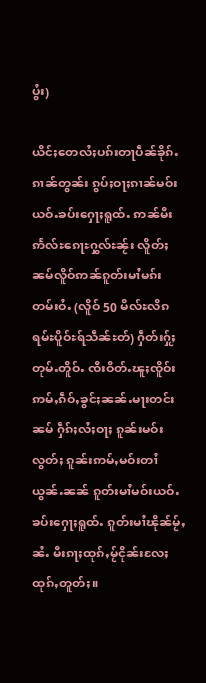ပွႆး)

ယိင်ႈတေလႆႈပၵ်းတႃပဵၼ်ၶိုၵ်ႉၵၢၼ်တွၼ်း ၵွပ်ႈဝႃႈၵၢၼ်မဝ်းယဝ်ႉၶပ်းႁေႃႈရူထ်ႉ ဢၼ်မီးဢႅလ်ႊၵေႃႊႁွလ်ႊၼႂ်း လိူတ်ႈၼမ်လိူဝ်ဢၼ်ၵူတ်းမၢႆမၵ်းတမ်းဝႆႉ (လိူဝ် 50 မိလ်ႊလိၵရမ်ႊပိူဝ်ႊရ်သဵၼ်ႊတ်) ႁဵတ်းႁႂ်ႈတုမ်ႉတိူဝ်ႉ ၸီးဝိတ်ႉၽူႈၸိူဝ်းဢမ်ႇၵဵဝ်ႇၶွင်ႈၼၼ်ႉမႃးတင်းၼမ် ႁဵၵ်ႈလႆႈဝႃႈ ၵူၼ်းမဝ်းလွတ်ႈ ၵူၼ်းဢမ်ႇမဝ်းတၢႆ ယွၼ်ႉၼၼ် ၵူတ်းမၢႆမဝ်းယဝ်ႉ ၶပ်းႁေႃႈရူထ်ႉ ၵူတ်းမၢႆၽိုၼ်မႂ်ႇၼႆႉ မီးၵႃႈထုၵ်ႇမႂ်ငိုၼ်းလႄႈထုၵ်ႇတူတ်ႈ။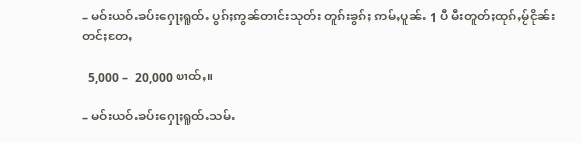– မဝ်းယဝ်ႉၶပ်းႁေႃႈရူထ်ႉ ပွၵ်ႈဢွၼ်တၢင်းသုတ်း တူၵ်းၶွၵ်ႈ ဢမ်ႇပူၼ်ႉ 1 ပီ မီးတူတ်ႈထုၵ်ႇမႂ်ငိုၼ်း တင်ႈတႄႇ

  5,000 –  20,000 ၿၢထ်ႇ။

– မဝ်းယဝ်ႉၶပ်းႁေႃႈရူထ်ႉသမ်ႉ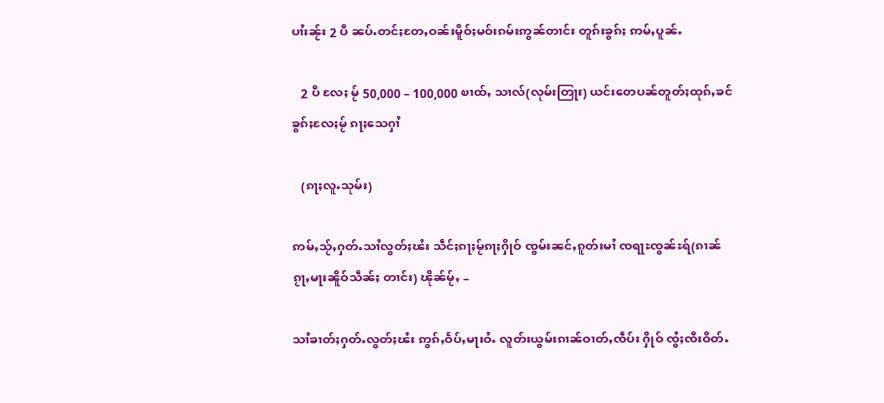ပၢႆးၼႂ်း 2 ပီ ၼပ်ႉတင်ႈတႄႇဝၼ်းမိူဝ်ႈမဝ်းၵမ်းဢွၼ်တၢင်း တူၵ်းၶွၵ်ႈ ဢမ်ႇပူၼ်ႉ

   2 ပီ လႄႈ မႂ် 50,000 – 100,000 ၿၢထ်ႇ သၢလ်(လုမ်းတြႃး) ယင်းတေပၼ်တူတ်ႈထုၵ်ႇၶင်ၶွၵ်ႈလႄႈမႂ် ၵႃႈသေႁၢႆ

   (ၵႃႈလူႉသုမ်း)

ဢမ်ႇသႂ်ႇႁတ်ႉသၢႆလွတ်ႈၽႆး သဵင်ႈၵႃႈမႂ်ၵႃႈႁိုဝ် ၸွမ်းၼင်ႇၵူတ်းမၢႆ ၸရႃႊၸွၼ်ႊရ်(ၵၢၼ်ၵႂႃႇမႃးၼိူဝ်သဵၼ်ႈ တၢင်း) ၽိုၼ်မႂ်ႇ –

သၢႆၶၢတ်ႈႁတ်ႉလွတ်ႈၽႆး ဢွၵ်ႇဝႅပ်ႇမႃးဝႆႉ လူတ်းယွမ်းၵၢၼ်ဝၢတ်ႇၸဵပ်း ႁိုဝ် ၸွႆႈၸီးဝိတ်ႉ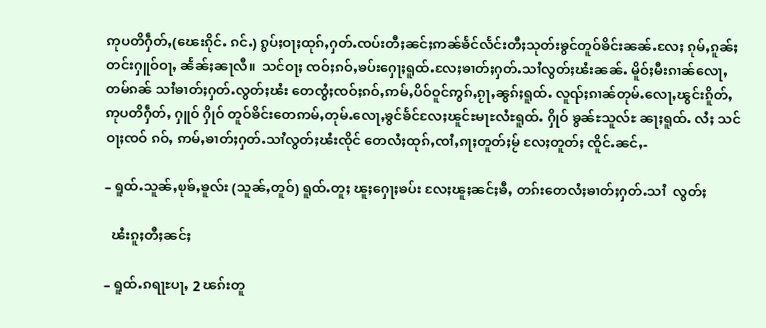ဢုပတိႁဵတ်ႇ(ၽေးၵိုင်ႉ ၵင်ႉ) ၵွပ်ႈဝႃႈထုၵ်ႇႁတ်ႉၸပ်းတီႈၼင်ႈဢၼ်ၶႅင်လႅင်းတီႈသုတ်းၶွင်တူဝ်ၶိင်းၼၼ်ႉလႄႈ ၵုမ်ႇၵူၼ်ႈတင်းႁူဝ်ဝႃႇ ၼႅၼ်ႈၼႃလီ။  သင်ဝႃႈ ၸဝ်ႈၵဝ်ႇၶပ်းႁေႃႈရူထ်ႉလႄႈၶၢတ်ႈႁတ်ႉသၢႆလွတ်ႈၽႆးၼၼ်ႉ မိူဝ်ႈမီးၵၢၼ်လေႃႇတမ်ၵၼ် သၢႆၶၢတ်ႈႁတ်ႉလွတ်ႈၽႆး တေၸွႆႈၸဝ်ႈၵဝ်ႇဢမ်ႇပိဝ်ဝူင်ဢွၵ်ႇၵႂႃႇၼွၵ်ႈရူထ်ႉ လူၺ်ႈၵၢၼ်တုမ်ႉလေႃႇၽွင်းၵိူတ်ႇ ဢုပတိႁဵတ်ႇ ႁူဝ် ႁိုဝ် တူဝ်ၶိင်းတေဢမ်ႇတုမ်ႉလေႃႇၶွင်ၶႅင်လႄႈၽူင်ႊမႃႊလႆႊရူထ်ႉ ႁိုဝ် ၶွၼ်ႊသူလ်ႊ ၼႃႈရူထ်ႉ လႆႈ သင်ဝႃႈၸဝ် ၵဝ်ႇ ဢမ်ႇၶၢတ်ႈႁတ်ႉသၢႆလွတ်ႈၽႆးၸိုင် တေလႆႈထုၵ်ႇၸၢႆႇၵႃႈတူတ်ႈမႂ် လႄႈတူတ်ႈ ၸိူင်ႉၼင်ႇ-

– ရူထ်ႉသူၼ်ႇၿုၶ်ႇၶူလ်း (သူၼ်ႇတူဝ်) ရူထ်ႉတူႈ ၽူႈႁေႃႈၶပ်း လႄႈၽူႈၼင်ႈၶီႇ တၵ်းတေလႆႈၶၢတ်ႈႁတ်ႉသၢႆ  လွတ်ႈ

  ၽႆးၵူႈတီႈၼင်ႈ

– ရူထ်ႉၵရႃႊပႃႇ 2 ၽၵ်းတူ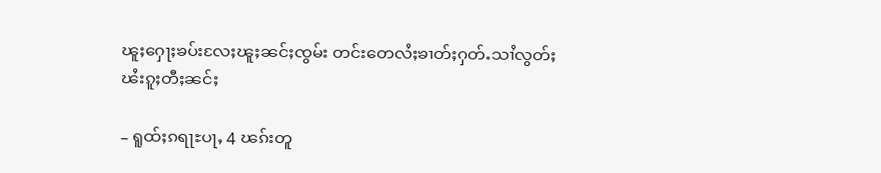ၽူႈႁေႃႈၶပ်းလႄႈၽူႈၼင်ႈၸွမ်း တင်းတေလႆႈၶၢတ်ႈႁတ်ႉသၢႆလွတ်ႈၽႆးၵူႈတီႈၼင်ႈ

– ရူထ်ႈၵရႃႊပႃႇ 4 ၽၵ်းတူ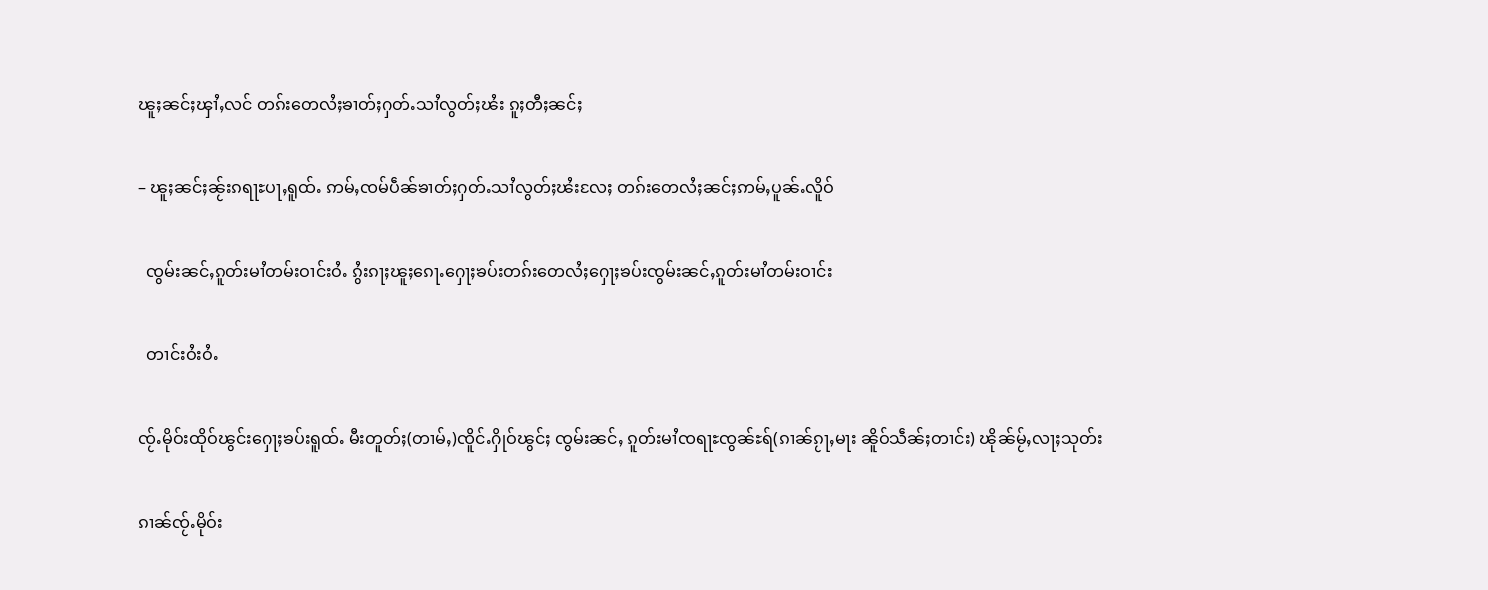ၽူႈၼင်ႈၾၢႆႇလင် တၵ်းတေလႆႈၶၢတ်ႈႁတ်ႉသၢႆလွတ်ႈၽႆး ၵူႈတီႈၼင်ႈ

– ၽူႈၼင်ႈၼႂ်းၵရႃႊပႃႇရူထ်ႉ ဢမ်ႇၸမ်ပဵၼ်ၶၢတ်ႈႁတ်ႉသၢႆလွတ်ႈၽႆးလႄႈ တၵ်းတေလႆႈၼင်ႈဢမ်ႇပူၼ်ႉလိူဝ်

  ၸွမ်းၼင်ႇၵူတ်းမၢႆတမ်းဝၢင်းဝႆႉ ၵွႆးၵႃႈၽူႈၵေႃႉႁေႃႈၶပ်းတၵ်းတေလႆႈႁေႃႈၶပ်းၸွမ်းၼင်ႇၵူတ်းမၢႆတမ်းဝၢင်း

  တၢင်းဝႆးဝႆႉ

ၸႂ်ႉမိုဝ်းထိုဝ်ၽွင်းႁေႃႈၶပ်းရူထ်ႉ မီးတူတ်ႈ(တၢမ်ႇ)ၸိူင်ႉႁိုဝ်ၽွင်ႈ ၸွမ်းၼင်ႇ ၵူတ်းမၢႆၸရႃႊၸွၼ်ႊရ်(ၵၢၼ်ၵႂႃႇမႃး ၼိူဝ်သဵၼ်ႈတၢင်း) ၽိုၼ်မႂ်ႇလႃႈသုတ်း

ၵၢၼ်ၸႂ်ႉမိုဝ်း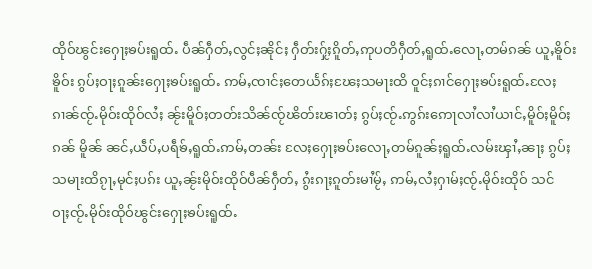ထိုဝ်ၽွင်းႁေႃႈၶပ်းရူထ်ႉ ပဵၼ်ႁဵတ်ႇလွင်ႈၼိုင်ႈ ႁဵတ်းႁႂ်ႈၵိူတ်ႇဢုပတိႁဵတ်ႇရူထ်ႉလေႃႇတမ်ၵၼ် ယူႇၶိူဝ်းၶိူဝ်း ၵွပ်ႈဝႃႈၵူၼ်းႁေႃႈၶပ်းရူထ်ႉ ဢမ်ႇၸၢင်ႈတေယႅၵ်ႈၽႄႈသမႃးထိ ဝူင်ႈၵၢင်ႁေႃႈၶပ်းရူထ်ႉလႄႈ ၵၢၼ်ၸႂ်ႉမိုဝ်းထိုဝ်လႆႈ ၼႂ်းမိူဝ်ႈတတ်းသိၼ်ၸႂ်ၽိတ်းၽၢတ်ႈ ၵွပ်ႈၸႂ်ႉဢွၵ်းဢေႃလၢႆလၢႆယၢင်ႇမိူဝ်ႈမိူဝ်ႈၵၼ် မိူၼ် ၼင်ႇယဵပ်ႇပရဵၶ်ႇရူထ်ႉဢမ်ႇတၼ်း လႄႈႁေႃႈၶပ်းလေႃႇတမ်ၵူၼ်ႈရူထ်ႉလမ်းၾၢႆႇၼႃႈ ၵွပ်ႈသမႃးထိၵႂႃႇမုင်ႈပၵ်း ယူႇၼႂ်းမိုဝ်းထိုဝ်ပဵၼ်ႁဵတ်ႇ ၵွႆးၵႃႈၵူတ်းမၢႆမႂ်ႇ ဢမ်ႇလႆႈႁၢမ်ႈၸႂ်ႉမိုဝ်းထိုဝ် သင်ဝႃႈၸႂ်ႉမိုဝ်းထိုဝ်ၽွင်းႁေႃႈၶပ်းရူထ်ႉ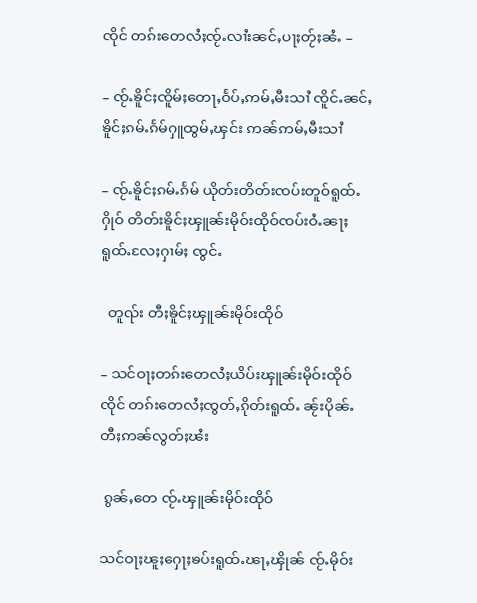ၸိုင် တၵ်းတေလႆႈၸႂ်ႉလၢႆးၼင်ႇပႃႈတႂ်ႈၼႆႉ –

– ၸႂ်ႉၶိူင်ႈၸိူမ်ႈတေႃႇဝႅပ်ႇဢမ်ႇမီးသၢႆ ၸိူင်ႉၼင်ႇၶိူင်ႈၵမ်ႉၵႅမ်ႁူထွမ်ႇၾင်း ဢၼ်ဢမ်ႇမီးသၢႆ

– ၸႂ်ႉၶိူင်ႈၵမ်ႉၵႅမ် ယိုတ်းတိတ်းၸပ်းတူဝ်ရူထ်ႉ ႁိုဝ် တိတ်းၶိူင်ႈၾူၼ်းမိုဝ်းထိုဝ်ၸပ်းဝႆႉၼႃႈရူထ်ႉလႄႈႁၢမ်ႈ ၸွင်ႉ

  တူၺ်း တီႈၶိူင်ႈၾူၼ်းမိုဝ်းထိုဝ်

– သင်ဝႃႈတၵ်းတေလႆႈယိပ်းၾူၼ်းမိုဝ်းထိုဝ်ၸိုင် တၵ်းတေလႆႈၸွတ်ႇၵိုတ်းရူထ်ႉ ၼႂ်းပိုၼ်ႉတီႈဢၼ်လွတ်ႈၽႆး

 ၵွၼ်ႇတေ ၸႂ်ႉၾူၼ်းမိုဝ်းထိုဝ်

သင်ဝႃႈၽူႈႁေႃႈၶပ်းရူထ်ႉၽႃႇၾိုၼ် ၸႂ်ႉမိုဝ်း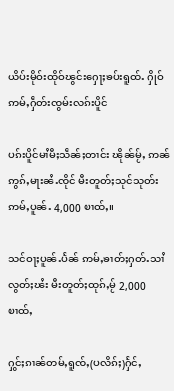ယိပ်းမိုဝ်းထိုဝ်ၽွင်းႁေႃႈၶပ်းရူထ်ႉ ႁိုဝ် ဢမ်ႇႁဵတ်းၸွမ်းလၵ်းပိူင်

ပၵ်းပိူင်မၢႆမီႈသဵၼ်ႈတၢင်း ၽိုၼ်မႂ်ႇ ဢၼ်ဢွၵ်ႇမႃးၼႆႉၸိုင် မီးတူတ်ႈသုင်သုတ်း ဢမ်ႇပူၼ်ႉ 4,000 ၿၢထ်ႇ။

သင်ဝႃႈပူၼ်ႉပႅၼ် ဢမ်ႇၶၢတ်ႈႁတ်ႉသၢႆလွတ်ႈၽႆး မီးတူတ်ႈထုၵ်ႇမႂ် 2,000 ၿၢထ်ႇ

ႁွင်ႈၵၢၼ်တမ်ႇရူၸ်ႇ(ပလိၵ်ႈ)ႁႅင်ႇ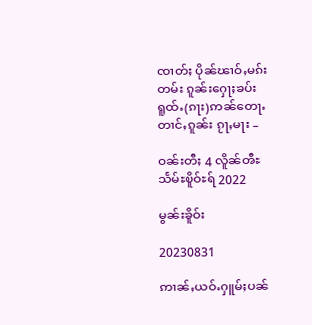ၸၢတ်ႈ ပိုၼ်ၽၢဝ်ႇမၵ်းတမ်း ၵူၼ်းႁေႃႈၶပ်းရူထ်ႉ(ၵႃး)ဢၼ်တေႃႉတၢင်ႇၵူၼ်း ၵႂႃႇမႃး –

ဝၼ်းတီႈ 4 လိူၼ်ၻီႊသႅမ်ႊၿိူဝ်ႊရ် 2022

မွၼ်းၶိူဝ်း

20230831

ဢၢၼ်ႇယဝ်ႉႁူမ်ႈပၼ်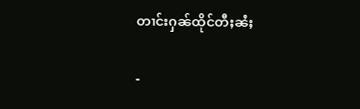တၢင်းႁၼ်ထိုင်တီႈၼႆႈ

-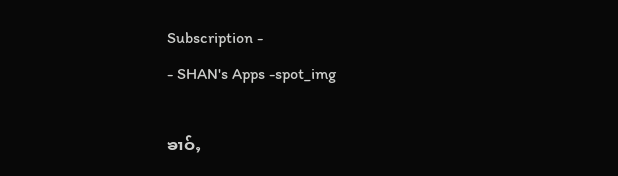Subscription -
- SHAN's Apps -spot_img

ၶၢဝ်ႇ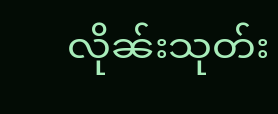လိုၼ်းသုတ်း